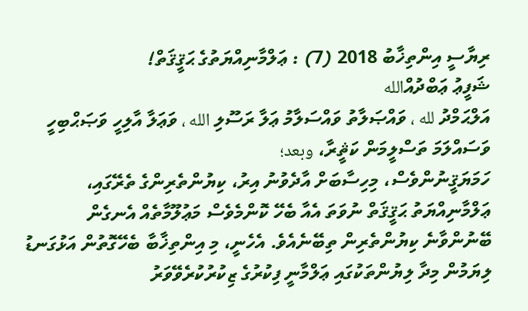ރިޔާސީ އިންތިޚާބު 2018 (7) : ޢަލްމާނިއްޔަތުގެ ޙަޤީޤަތް!
ޝަފީޢު ޢަބްދުއްالله
އަލްޙަމްދު لله ، ވައްޞަލާތު ވައްސަލާމު ޢަލާ ރަސޫލި الله ، ވަޢަލާ އާލިހީ ވަޞަޙްބިހީ ވަސައްލަމަ ތަސްލީމަން ކަޘީރާ، وبعد؛
ހަމަޔަޤީނުންވެސް، މިހިސާބަށް އާދެވުނު އިރު، ކިޔުންތެރިންގެ ތެރޭގައި، ޢަލްމާނިއްޔަތު ޙަޤީޤަތް ނުވަތަ އެއާ ބެހޭ ކޮންމެވެސް މަޢުލޫމާތެއް އެނގެން ބޭނުންވާނެ ކިޔުންތެރިން ތިބޭނެއެވެ. އެހެނީ، މި އިންތިޚާބާ ބެހޭގޮތުން އަޅުގަނޑު ލިޔަމުން މިދާ ލިޔުންތަކުގައި ޢަލްމާނީ ފިކުރުގެ ޒިކުރުކުރެވޭވަރު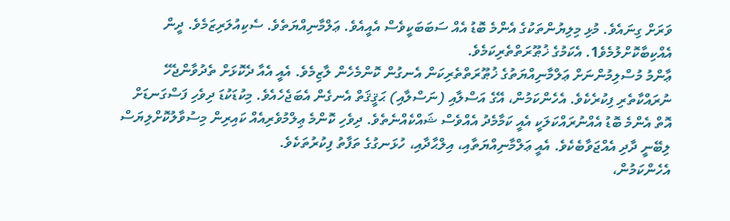ވަރަށް ގިނައެވެ. މުޅި މިލިޔުންތަކުގެ އެންމެ ބޮޑު އެއް ސަބަބަކީވެސް އެއީއެވެ. ޢަލްމާނިއްޔަތެވެ. ސެކިއުލަރިޒަމެވެ. ދީން އެއްކިބާކޮށްލުމެވެ1. އެކަމުގެ ޚުޠޫރަތްތެރިކަމެވެ.
ޢާންމު މުސްލިމުންނަށް ޢަލްމާނިއްޔަތުގެ ޚުޠޫރަތްތެރިކަން އެނގުން ކޮންމެހެން ލާޒިމެވެ. އެއީ އެއާ ދެކޮޅަށް ތެދުވާންޖެހޭ ނުރައްކާތެރި ފިކުރެކެވެ. އެހެންކަމުން، އޭގެ އަސްލާއި (ނަސްލާއި) ޙަޤީޤަތް އެނގެން އެބަޖެހެއެވެ. މިކުޑަކުޑަ ދިވެހި ފަސްގަނޑަށް އޮތް އެންމެ ބޮޑު އެއްނުރައްކަލަކީ އެއީ ކަމާމެދު އެއްވެސް ޝައްކެއްނެތެވެ. ދިވެހި ކޮންމެ ޢިލްމުވެރިއެއް ކައިރިން މިސުވާލުކޮށްލިޔަސް ލިބޭނީ ދާދި އެއްޖަވާބެކެވެ. އެއީ ޢަލްމާނިއްޔަތާއި، އިލްޙާދާއި، ހުޅަނގުގެ ތަފާތު ފިކުރުތަކެވެ.
އެހެންކަމުން،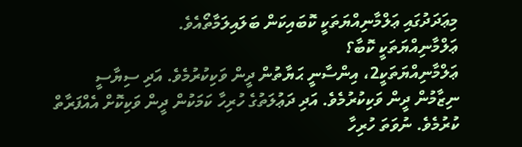މިޢަދަދުގައި ޢަލްމާނިއްޔަތަކީ ކޮބައިކަން ބަލައިލަމާތޯއެވެ.
ޢަލްމާނިއްޔަތަކީ ކޮބާ؟
ޢަލްމާނިއްޔަތަކީ2، އިންސާނީ ޙަޔާތުން ދީން ވަކިކުރުމެވެ. އަދި ސިޔާސީ ނިޒާމުން ދީން ވަކިކުރުމެވެ. އަދި ދަޢުލަތުގެ ހުރިހާ ކަމަކުން ދީން ވަކިކޮށް އެއްފަރާތް ކުރުމެވެ. ނުވަތަ ހުރިހާ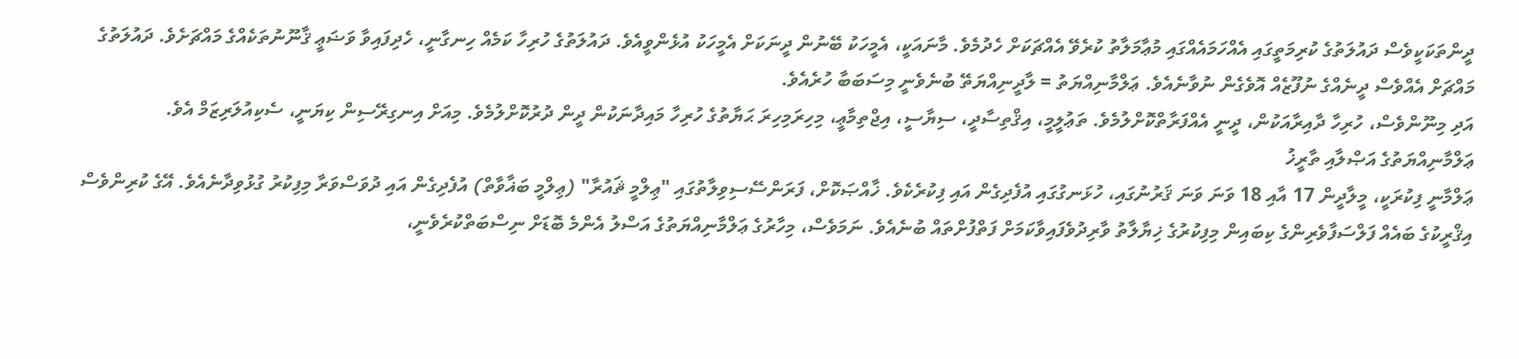ދީންތަކަކީވެސް ދައުލަތުގެ ކުރިމަތީގައި އެއްހަމައެއްގައި މުޢާމަލާތު ކުރެވޭ އެއްޗަކަށް ހެދުމެވެ. މާނައަކީ، އެމީހަކު ބޭނުން ދީނަކަށް އެމީހަކު އުޅެންވީއެވެ. ދައުލަތުގެ ހުރިހާ ކަމެއް ހިނގާނީ، ހެދިފައިވާ ވަޟަޢީ ޤާނޫނުތަކެއްގެ މައްޗަށެވެ. ދައުލަތުގެ މައްޗަށް އެއްވެސް ދީނެއްގެ ނުފޫޒެއް އޮވެގެން ނުވާނެއެވެ. ޢަލްމާނިއްޔަތު = ލާދީނިއްޔަތޭ ބުނެވެނީ މިސަބަބާ ހުރެއެވެ.
އަދި މިނޫންވެސް، ހުރިހާ ދާއިރާއަކުން، ދީނީ އެއްފަރާތްކޮށްލުމެވެ. ތަޢުލީމީ، އިޤްތިސާދީ، ސިޔާސީ، އިޖްތިމާޢީ، މިހިރަމިހިރަ ޙަޔާތުގެ ހުރިހާ މައިދާނަކުން ދީން ދުރުކޮށްލުމެވެ. މިއަށް އިނގިރޭސިން ކިޔަނީ، ސެކިއުލަރިޒަމް އެވެ.
ޢަލްމާނިއްޔަތުގެ އަޞްލާއި ތާރީޚު
ޢަލްމާނީ ފިކުރަކީ، މީލާދީން 17 އާއި 18 ވަނަ ވަނަ ޤަރުނުގައި، ހުޅަނގުގައި އުފެދިގެން އައި ފިކުރެކެވެ. ޚާއްޞަކޮށް، ފަރަންސޭސިވިލާތުގައި "ޢިލްމީ ޘައުރާ" (ޢިލްމީ ބަޣާވާތް) އުފެދިގެން އައި ދުވަސްވަރާ މިފިކުރު ގުޅުވިދާނެއެވެ. އޭގެ ކުރިންވެސް އިޤްރީކުގެ ބައެއް ފަލްސަފާވެރިންގެ ކިބައިން މިފިކުރުގެ ޚިޔާލާތު ވާރިދުވެފައިވާކަމަށް ފަތްފުށްތައް ބުނެއެވެ. ނަމަވެސް، މިހާރުގެ ޢަލްމާނިއްޔަތުގެ އަސްލު އެންމެ ބޮޑަށް ނިސްބަތްކުރެވެނީ،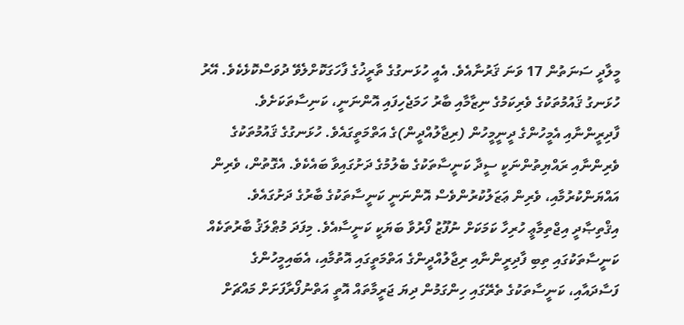މީލާދީ ސަނަތުން 17 ވަނަ ޤަރުނާއެވެ. އެއީ ހުޅަނގުގެ ތާރީޚުގެ ފާހަގަކޮށްލެވޭ ދުވަސްކޮޅެކެވެ. އޭރު ހުޅަނގު ޤައުމުތަކުގެ ވެރިކަމުގެ ނިޒާމާއި ބާރު ހަމަޖެހިފައި އޮންނަނީ، ކަނިސާތަކަށެވެ. ފާދިރީންނާއި އެމީހުންގެ ދީނީމީހުން (ރިޖާލުއްދީން)ގެ އަތްމަތީގައެވެ. ހުޅަނގުގެ ޤައުމުތަކުގެ ވެރިންނާއި ރައްޔިތުންނަކީ ސީދާ ކަނީސާތަކުގެ ބެލުމުގެ ދަށުގައިވާ ބައެކެވެ. އެގޮތުން، ވެރިން އައްޔަންކުރުމާއި، ވެރިން ޢަޒަލުކުރުންވެސް އޮންނަނީ ކަނީސާތަކުގެ ބާރުގެ ދަށުގައެވެ. އިޤްތިޞާދީ އިޖްތިމާޢީ ހުރިހާ ކަމަކަށް ނުފޫޒު ފޯރުވާ ބަޔަކީ ކަނީސާއެވެ. މިފަދަ މުޠްލަޤު ބާރުތަކެއް ކަނީސާތަކުގައި ތިބި ފާދިރީންނާއި ރިޖާލުއްދީންގެ އަތްމަތީގައި އޮތުމާއި، އެބައިމީހުންގެ ފަސާދައާއި، ކަނީސާތަކުގެ ތެރޭގައި ހިންގަމުން ދިޔަ ޖަރީމާތައް އޮތީ އަތްނުފޯރާފަށަށް މައްޗަށް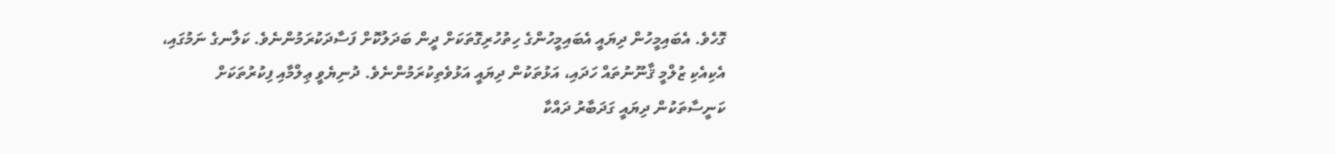ގޮހެވެ. އެބައިމީހުން ދިޔައީ އެބައިމީހުންގެ ހިތުހުރިގޮތަކަށް ދީން ބަދަލުކޮށް ފަސާދަކުރަމުންނެވެ. ކަލާނގެ ނަމުގައި، އެކިއެކި ޒުލްމީ ޤާނޫނުތައް ހަދައި، އަޅުތަކުން ދިޔައީ އަޅުވެތިކުރަމުންނެވެ. ދުނިޔެވީ ޢިލްމާއި ފިކުރުތަކަށް ކަނީސާތަކުން ދިޔައީ ގަދަބާރު ދައްކާ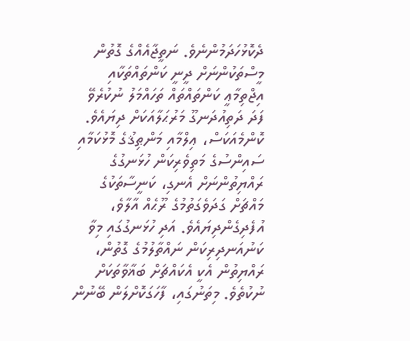ދެކޮޅުހަދަމުންނެވެ. ނަތީޖާއެއްގެ ގޮތުން މީސްތަކުންނަށް ދީނީ ކަންތައްތަކާއި އިޖްތިމާޢީ ކަންތައްތައް ތަހައްމަލު ނުކުރެވޭ ފަދަ ދަތިއުދަނގޫ މަރުޙަލާއަކަށް ދިޔައެވެ.
ކޮންމެއަކަސް، ޢިލްމާއި މަންޠިޤުގެ މޮޅުކަމާއި ސައިންސުގެ މަތިވެރިކަން ހުޅަނގުގެ ރައްޔިތުންނަށް އެނގި، ކަނީސާތަކުގެ މައްޗަށް ގަދަވެގަތުމުގެ ރޫޙެއް އާލާވެ، އުފެދިގެންދިޔައެވެ. އަދި ހުޅަނގުގައި މިވާ ކަނުއަނދިރިކަން ނައްތާލުމުގެ ގޮތުން، ރައްޔިތުން އެކީ އެކައްޗަށް ބަޣާވާތަކަށް ނުކުތެވެ. މިތަނުގައި، ފާހަގަކޮށްލަން ބޭނުން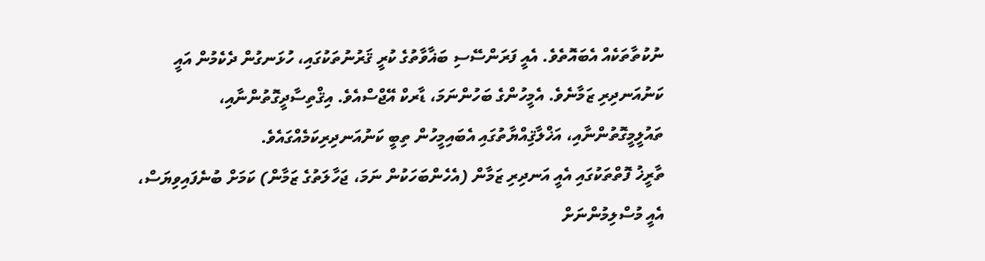ނުކުތާތަކެއް އެބައޮތެވެ. އެއީ ފަރަންސޭސި ބަޣާވާތުގެ ކުރީ ޤަރުނުތަކުގައި، ހުޅަނގުން ދެކެމުން އައީ ކަނުއަނދިރި ޒަމާނެވެ. އެމީހުންގެ ބަހުންނަމަ، ޑާރކް އޭޖްސްއެވެ. އިޤްތިސާދީގޮތުންނާއި، ތައުލީމީގޮތުންނާއި، އަޚްލާޤިއްޔާތުގައި އެބައިމީހުން ތިބީ ކަނުއަނދިރިކަމެއްގައެވެ.
ތާރީޚު ފޮތްތަކުގައި އެއީ އަނދިރި ޒަމާން (އެހެންބަހަކުން ނަމަ، ޖަހާލަތުގެ ޒަމާން) ކަމަށް ބުނެފައިވިޔަސް، އެއީ މުސްލިމުންނަށް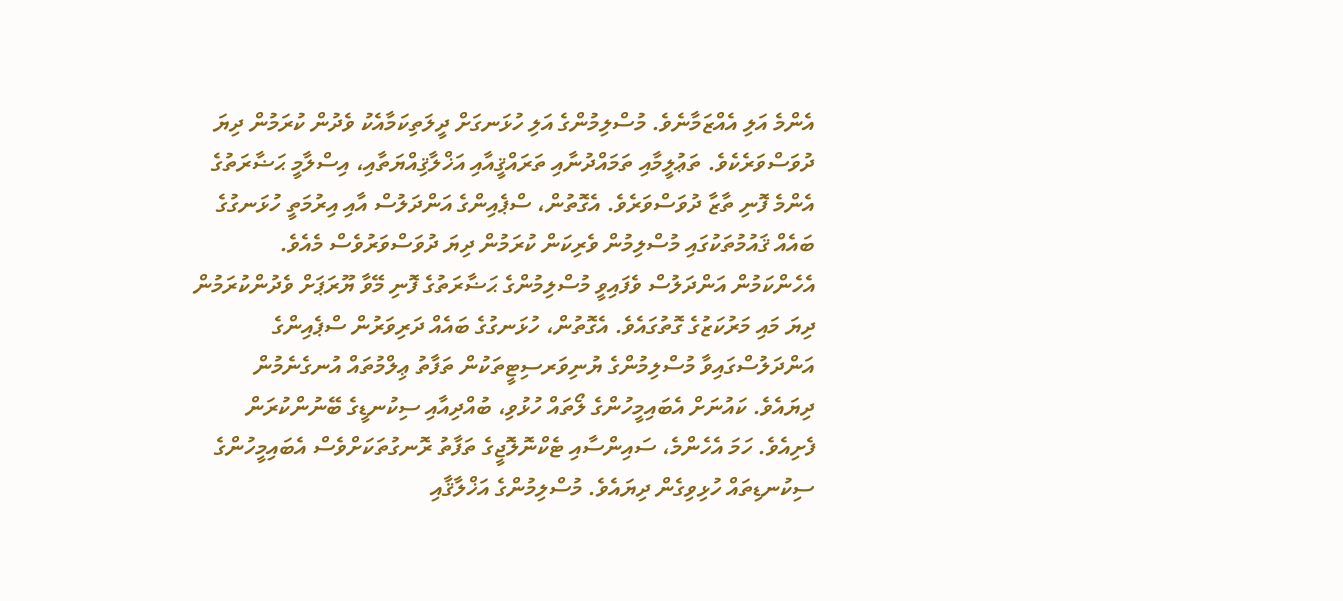އެންމެ އަލި އެއްޒަމާނެވެ. މުސްލިމުންގެ އަލި ހުޅަނގަށް ދީލަތިކަމާއެކު ވެދުން ކުރަމުން ދިޔަ ދުވަސްވަރެކެވެ. ތަޢުލީމާއި ތަމައްދުނާއި ތަރައްޤީއާއި އަޚްލާޤިއްޔަތާއި، އިސްލާމީ ޙަޟާރަތުގެ އެންމެ ފޮނި ތާޒާ ދުވަސްވަރެވެ. އެގޮތުން، ސްޕެއިންގެ އަންދަލުސް އާއި އިރުމަތީ ހުޅަނގުގެ ބައެއް ޤައުމުތަކުގައި މުސްލިމުން ވެރިކަން ކުރަމުން ދިޔަ ދުވަސްވަރުވެސް މެއެވެ. އެހެންކަމުން އަންދަލުސް ވެފައިވީ މުސްލިމުންގެ ޙަޟާރަތުގެ ފޮނި މޭވާ ޔޫރަޕަށް ވެދުންކުރަމުން ދިޔަ މައި މަރުކަޒުގެ ގޮތުގައެވެ. އެގޮތުން، ހުޅަނގުގެ ބައެއް ދަރިވަރުން ސްޕެއިންގެ އަންދަލުސްގައިވާ މުސްލިމުންގެ ޔުނިވަރސިޓީތަކުން ތަފާތު ޢިލްމުތައް އުނގެނެމުން ދިޔައެވެ. ކައުނަށް އެބައިމީހުންގެ ލޯތައް ހުޅުވި، ބުއްދިއާއި ސިކުނޑީގެ ބޭނުންކުރަން ފެށިއެވެ. ހަމަ އެހެންމެ، ސައިންސާއި ޓެކްނޮލޮޖީގެ ތަފާތު ރޮނގުތަކަށްވެސް އެބައިމީހުންގެ ސިކުނޑިތައް ހުޅިވިގެން ދިޔައެވެ. މުސްލިމުންގެ އަޚްލާޤާއި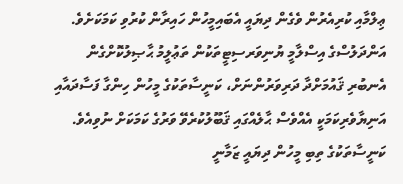ޢިލްމާއި ކުރިއެރުން ވެގެން ދިޔައީ އެބައިމީހުން ހައިރާން ކުރުވި ކަމަކަށެވެ.
އަންދަލުސްގެ އިސްލާމީ ޔުނިވަރސިޓީތަކުން ތަޢުލީމު ޙާޞިލުކޮށްގެން އެނބުރި ޤައުމަށްދާ ދަރިވަރުންނަށް، ކަނީސާތަކުގެ މީހުން ހިންގާ ފަސާދައާއި އަނިޔާވެރިކަމަކީ އެއްވެސް ޙާލެއްގައި ޤަބޫލުކުރެވޭ ވަރުގެ ކަމަކަށް ނުވިއެވެ. ކަނީސާތަކުގެ ތިބި މީހުން ދިޔައީ ޒަމާނީ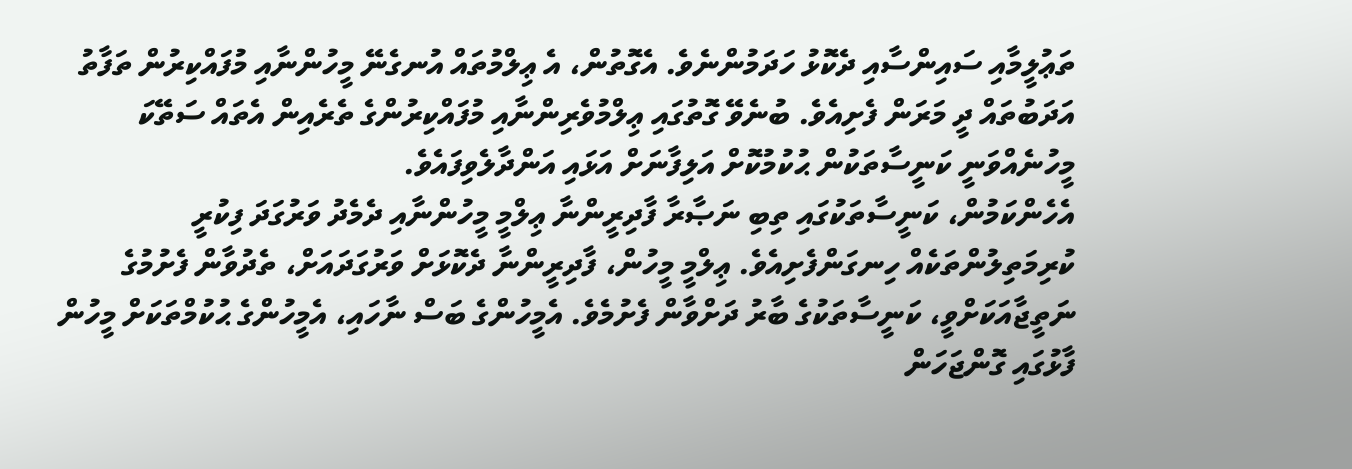ތަޢުލީމާއި ސައިންސާއި ދެކޮޅު ހަދަމުންނެވެ. އެގޮތުން، އެ ޢިލްމުތައް އުނގެނޭ މީހުންނާއި މުފައްކިރުން ތަފާތު އަދަބުތައް ދީ މަރަން ފެށިއެވެ. ބުނެވޭ ގޮތުގައި ޢިލްމުވެރިންނާއި މުފައްކިރުންގެ ތެރެއިން އެތައް ސަތޭކަ މީހުނެއްވަނީ ކަނީސާތަކުން ޙުކުމުކޮށް އަލިފާނަށް އަޅައި އަންދާލެވިފައެވެ.
އެހެންކަމުން، ކަނީސާތަކުގައި ތިބި ނަޞާރާ ފާދިރީންނާ ޢިލްމީ މީހުންނާއި ދެމެދު ވަރުގަދަ ފިކުރީ ކުރިމަތިލުންތަކެއް ހިނގަންފެށިއެވެ. ޢިލްމީ މީހުން، ފާދިރީންނާ ދެކޮޅަށް ވަރުގަދައަށް، ތެދުވާން ފެށުމުގެ ނަތީޖާއަކަށްވީ، ކަނީސާތަކުގެ ބާރު ދަށްވާން ފެށުމެވެ. އެމީހުންގެ ބަސް ނާހައި، އެމީހުންގެ ޙުކުމްތަކަށް މީހުން ފާޅުގައި ގޮންޖަހަން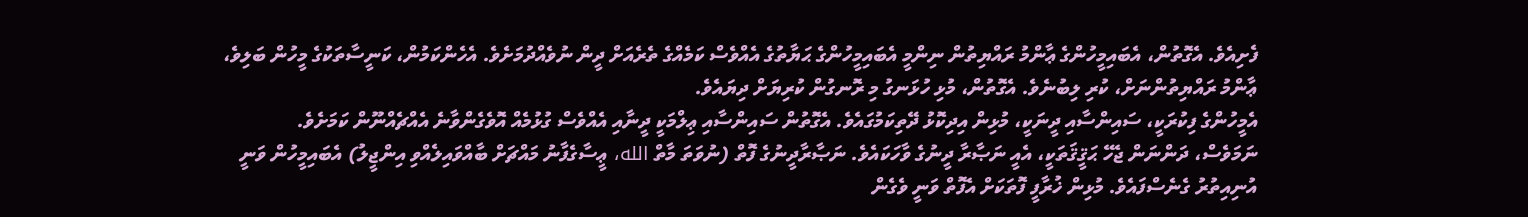ފެށިއެވެ. އެގޮތުން، އެބައިމީހުންގެ ޢާންމު ރައްޔިތުން ނިންމީ އެބައިމީހުންގެ ޙަޔާތުގެ އެއްވެސް ކަމެއްގެ ތެރެއަށް ދީން ނުވެއްދުމަށެވެ. އެހެންކަމުން، ކަނީސާތަކުގެ މީހުން ބަލިވެ، ޢާންމު ރައްޔިތުންނަށް، ކުރި ލިބުނެވެ. އެގޮތުން، މުޅި ހުޅަނގު މި ރޮނގުން ކުރިޔަށް ދިޔައެވެ.
އެމީހުންގެ ފިކުރަކީ، ސައިންސާއި ދީނަކީ، މުޅިން އިދިކޮޅު ދޭތިކަމުގައެވެ. އެގޮތުން ސައިންސާއި ޢިލްމަކީ ދީނާއި އެއްވެސް ގުޅުމެއް އޮވެގެންވާނެ އެއްޗެއްނޫން ކަމަށެވެ.
ނަމަވެސް، ދަންނަން ޖެހޭ ޙަޤީޤަތަކީ، އެއީ ނަޞާރާ ދީނުގެ ވާހަކައެވެ. ނަޞާރާދީނުގެ ފޮތް (ނުވަތަ މާތް الله، ޢީސާގެފާނު މައްޗަށް ބާއްވައިލެއްވި އިންޖީލު) އެބައިމީހުން ވަނީ އުނިއިތުރު ގެނެސްފައެވެ. މުޅިން ޚުރާފީ ފޮތަކަށް އެފޮތް ވަނީ ވެގެން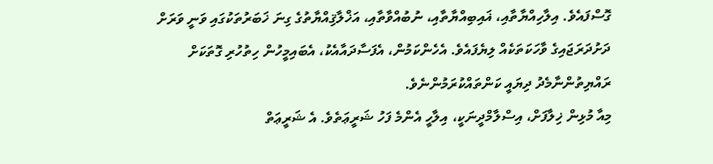ގޮސްފައެވެ. އިލާހިއްޔާތާއި، ޣައިބިއްޔާތާއި، ނުބުއްވާތާއި، އަޚްލާޤިއްޔާތުގެ ގިނަ ޚަބަރުތަކުގައި ވަނީ ވަރަށް ދަށުދަރަޖައިގެ ވާހަކަތަކެއް ލިޔެފައެވެ. އެހެންކަމުން، އެފަސާދައާއެކު، އެބައިމީހުން ހިތުހުރި ގޮތަކަށް ރައްޔިތުންނާމެދު ދިޔައީ ކަންތައްކުރަމުންނެވެ.
މިއާ މުޅިން ޚިލާފަށް، އިސްލާމްދީނަކީ، އިލާހީ އެންމެ ފަހު ޝަރީޢަތެވެ. އެ ޝަރީޢަތް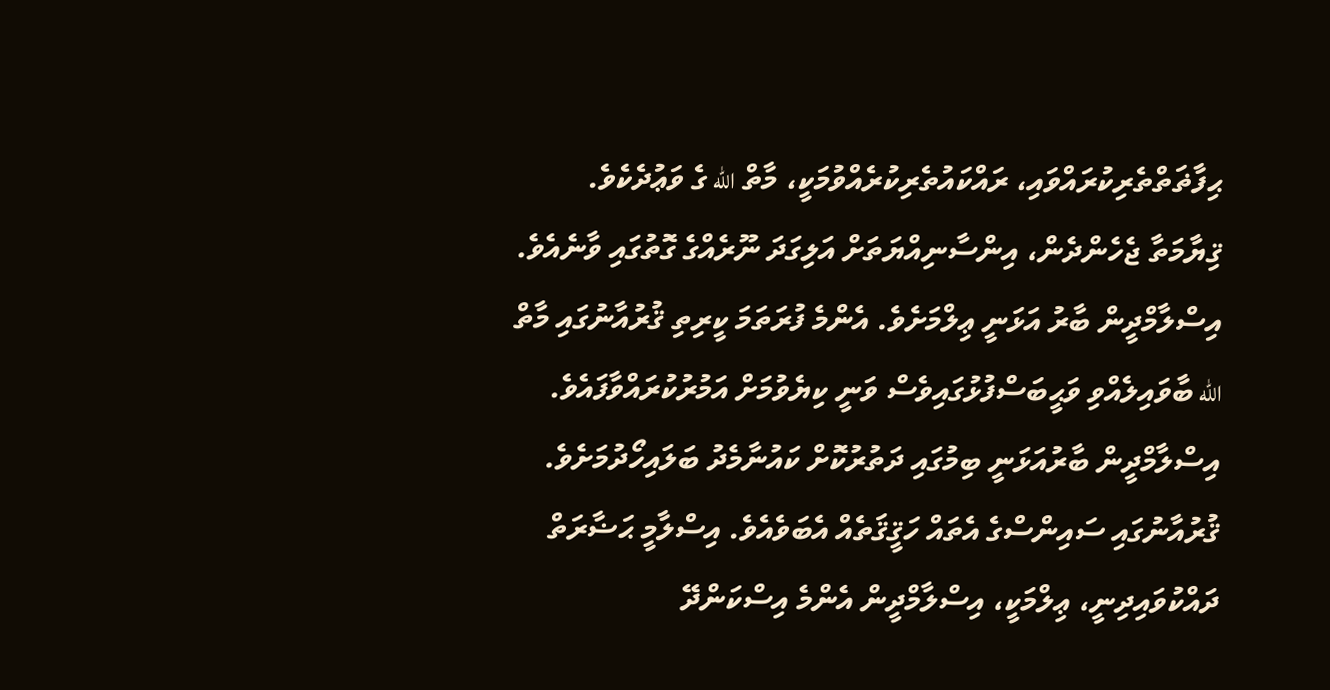ޙިފާޡަތްތެރިކުރައްވައި، ރައްކައުތެރިކުރެއްވުމަކީ، މާތް الله ގެ ވަޢުދެކެވެ. ޤިޔާމަތާ ޖެހެންދެން، އިންސާނިއްޔަތަށް އަލިގަދަ ނޫރެއްގެ ގޮތުގައި ވާނެއެވެ. އިސްލާމްދީން ބާރު އަޅަނީ ޢިލްމަށެވެ. އެންމެ ފުރަތަމަ ކީރިތި ޤުރުއާނުގައި މާތް الله ބާވައިލެއްވި ވަޙީބަސްފުޅުގައިވެސް ވަނީ ކިޔެވުމަށް އަމުރުކުރައްވާފައެވެ. އިސްލާމްދީން ބާރުއަޅަނީ ބިމުގައި ދަތުރުކޮށް ކައުނާމެދު ބަލައިހޯދުމަށެވެ. ޤުރުއާނުގައި ސައިންސްގެ އެތައް ހަޤީޤަތެއް އެބަވެއެވެ. އިސްލާމީ ޙަޟާރަތް ދައްކުވައިދިނީ، ޢިލްމަކީ، އިސްލާމްދީން އެންމެ އިސްކަންދޭ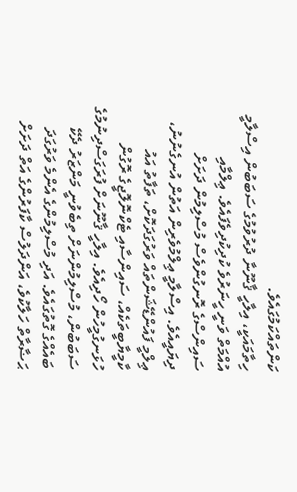ކަންތައްކަމުގައެވެ.
ހިތާމައަކީ، އިލާހީ ޤާނޫނާ ދުރުވުމުގެ ސަބަބުން އިސްލާމީ އުއްމަތް ވަނީ ހީނަރުވެ ކުދިކުދިވެފައެވެ. ޢިލްމާއި ސައިންސްގެ ރޮނގުންވެސް މުސްލިމުން ދަށަށް ދިޔައީއެވެ. އިސްލާމީ ޢިލްމުވެރިން އަތުން އުނގެނުނު، ޢިލްމީ ފައުންޑޭޝަންތައް ވަރުގަދަކޮށް، ތަފާތު އައު ކާމީޔާބީތަކެއް، ސައިންސާއި ޓެކްނޮލޮޖީގެ ރޮގުން ހުޅަނގުމީހުން ހޯދިއެވެ. އިލާހީ ޤާނޫނަށް ފުރަގަސްދިނުމުގެ ސަބަބުން، މުސްލިމުންނަށް ތިބެވުނީ މަންޒަރު ދެކޭ ބައެއްގެ ގޮތުގައެވެ. އަދި މުސްލިމުންގެ އެންމެ ވަރުގަދަ ޙަޟާރާތް ހަލާކުވެ، އަންދަލުސް ކާފަރުންގެ އަތް ދަށަށް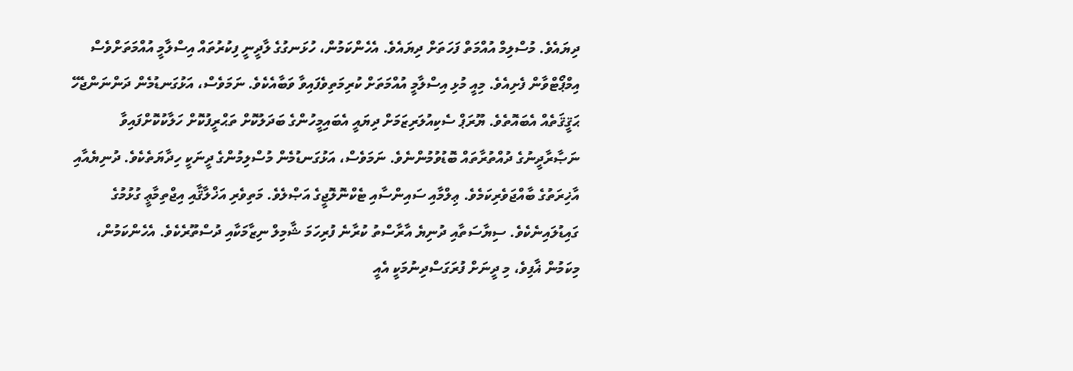ދިޔައެވެ. މުސްލިމް އުއްމަތް ފަހަތަށް ދިޔައެވެ. އެހެންކަމުން، ހުޅަނގުގެ ލާދީނީ ފިކުރުތައް އިސްލާމީ އުއްމަތަށްވެސް އިމްޕޯޓްވާން ފެށިއެވެ. މިއީ މުޅި އިސްލާމީ އުއްމަތަށް ކުރިމަތިވެފައިވާ ވަބާއެކެވެ. ނަމަވެސް، އަޅުގަނޑުމެން ދަންނަންޖެހޭ ޙަޤީޤަތެއް އެބައޮތެވެ. ޔޫރަޕް ސެކިއުލަރިޒަމަށް ދިޔައީ އެބައިމީހުންގެ ބަދަލުކޮށް ތަޙްރީފުކޮށް ހަލާކުކޮށްފައިވާ ނަޞާރާދީނުގެ ދުއްތުރާތައް ބޮޑުވުމުންނެވެ. ނަމަވެސް، އަޅުގަނޑުމެން މުސްލިމުންގެ ދީނަކީ ހިދާޔަތެކެވެ. ދުނިޔެއާއި އާޚިރަތުގެ ބާއްޖަވެރިކަމެވެ. ޢިލްމާއި ސައިންސާއި ޓެކްނޮލޮޖީގެ އަޞްލެވެ. މަތިވެރި އަޚްލާޤާއި އިޖްތިމާޢީ ގުޅުމުގެ ގައިޑުލައިނެކެވެ. ސިޔާސަތާއި ދުނިޔެ އާރާސްތު ކުރާނެ ފުރިހަމަ ޝާމިލް ނިޒާމަކާއި ދުސްތޫރެކެވެ. އެހެންކަމުން، މިކަމުން ޣާފިވެ، މި ދީނަށް ފުރަގަސްދިނުމަކީ އެއީ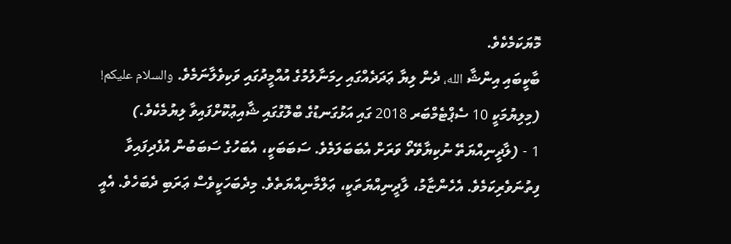މޮޔަކަމެކެވެ.
ބާކީބައި އިންޝާ الله، ދެން ލިޔާ ޢަދަދެއްގައި ހިމަނާލުމުގެ އުއްމީދުގައި ވަކިވެލާނަމެވެ. والسلام عليكم!
(މިލިޔުމަކީ 10 ސެޕްޓެމްބަރ 2018 ގައި އަޅުގަނޑުގެ ބްލޮގުގައި ޝާއިޢުކޮށްފައިވާ ލިޔުމެކެވެ.)
1 - (ލާދީނިއްޔަތޭ ނުކިޔާވޭތޯ ވަރަށް އެބަބަލަމެވެ. ސަބަބަކީ، އެބަހުގެ ސަބަބުން އުފެދިފައިވާ ފިތުނަވެރިކަމެވެ. އެހެންޏާމު، ލާދީނިއްޔަތަކީ، ޢަލްމާނިއްޔަތެވެ. މިދެބަހަކީވެސް ޢަރަބި ދެބަހެވެ. އެއީ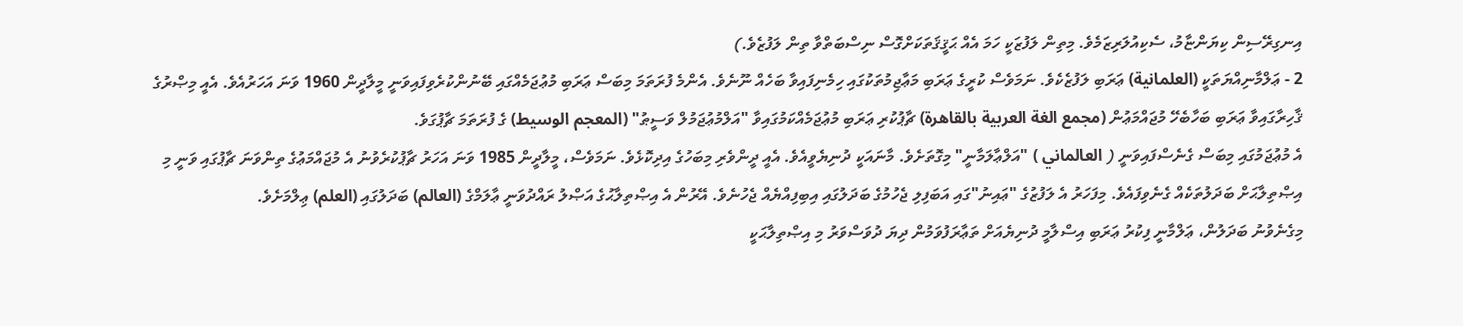އިނގިރޭސިން ކިޔަންޏާމު، ސެކިއުލަރިޒަމެވެ. މިތިން ލަފުޒަކީ ހަމަ އެއް ޙަޤީޤަތަކަށްގޮސް ނިސްބަތްވާ ތިން ލަފުޒެވެ.)
2 - ޢަލްމާނިއްޔަތަކީ (العلمانية) ޢަރަބި ލަފުޒެކެވެ. ނަމަވެސް ކުރީގެ ޢަރަބި މަޢާޖިމުތަކުގައި ހިމެނިފައިވާ ބަހެއް ނޫނެވެ. އެންމެ ފުރަތަމަ މިބަސް ޢަރަބި މުޢުޖަމެއްގައި ބޭނުންކުރެވިފައިވަނީ މީލާދީން 1960 ވަނަ އަހަރުއެވެ. އެއީ މިޞްރުގެ ޤާހިރާގައިވާ ޢަރަބި ބަހާބެހޭ މުޖައްމަޢުން (مجمع الغة العربية بالقاهرة) ޗާޕުކުރި ޢަރަބި މުޢުޖަމެއްކަމުގައިވާ "އަލްމުޢުޖަމުލް ވަސީޠު" (المعجم الوسيط) ގެ ފުރަތަމަ ޗާޕުގަވެ.
އެ މުޢުޖަމުގައި މިބަސް ގެނެސްފައިވަނީ ( العالماني ) "އަލްޢާލަމާނީ" މިގޮތަށެވެ. މާނައަކީ ދުނިޔެވީއެވެ. އެއީ ދީންވެރި މިބަހުގެ އިދިކޮޅެވެ. ނަމަވެސް، މީލާދީން 1985 ވަނަ އަހަރު ޗާޕުކުރެވުނު އެ މުޖައްމަޢުގެ ތިންވަނަ ޗާޕުގައި ވަނީ މި އިޞްތިލާޙަށް ބަދަލުތަކެއް ގެނެވިފައެވެ. މިފަހަރު އެ ލަފުޒުގެ "ޢައިނު"ގައި އަބަފިލި ޖެހުމުގެ ބަދަލުގައި އިބިފިއްޔެއް ޖެހުނެވެ. އޭރުން އެ އިޞްތިލާޙުގެ އަޞްލު ރައްދުވަނީ ޢާލަމްގެ (العالم) ބަދަލުގައި (العلم) ޢިލްމަށެވެ.
މިގެނެވުނު ބަދަލުން، ޢަލްމާނީ ފިކުރު ޢަރަބި އިސްލާމީ ދުނިޔެއަށް ތަޢާރަފުވަމުން ދިޔަ ދުވަސްވަރު މި އިޞްތިލާޙަކީ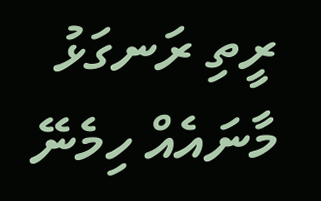ރީތި ރަނގަޅު މާނައެއް ހިމެނޭ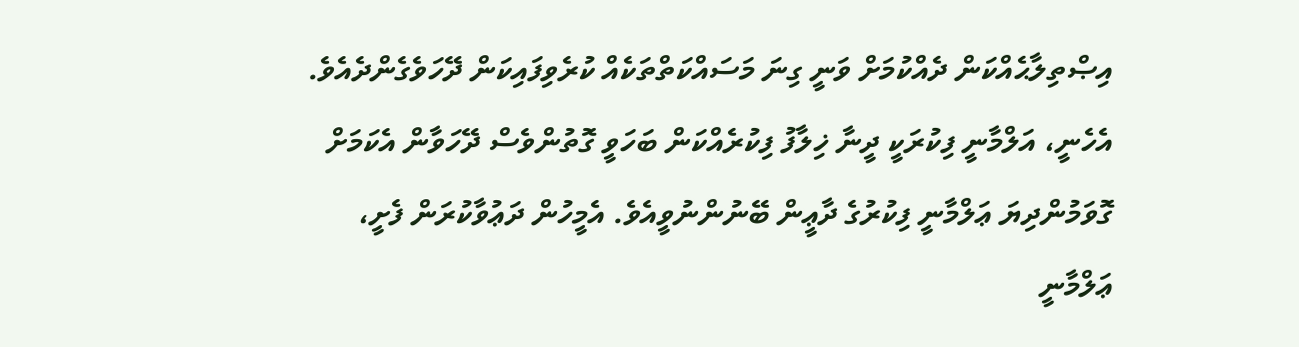އިޞްތިލާޙެއްކަން ދެއްކުމަށް ވަނީ ގިނަ މަސައްކަތްތަކެއް ކުރެވިފައިކަން ދޭހަވެގެންދެއެވެ. އެހެނީ، އަލްމާނީ ފިކުރަކީ ދީނާ ޚިލާފު ފިކުރެއްކަން ބަހަވީ ގޮތުންވެސް ދޭހަވާން އެކަމަށް ގޮވަމުންދިޔަ ޢަލްމާނީ ފިކުރުގެ ދާޢީން ބޭނުންނުވީއެވެ. އެމީހުން ދަޢުވާކުރަން ފެށީ، ޢަލްމާނީ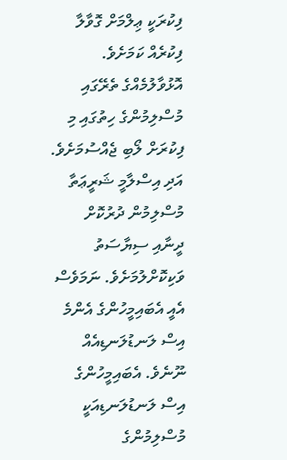ފިކުރަކީ ޢިލްމަށް ގޮވާލާ ފިކުރެއް ކަމަށެވެ. އޮޅުވާލުމެއްގެ ތެރޭގައި މުސްލިމުންގެ ހިތުގައި މި ފިކުރަށް ލޯބި ޖެއްސުމަށެވެ. އަދި އިސްލާމީ ޝަރީޢަތާ މުސްލިމުން ދުރުކޮށް ދީނާއި ސިޔާސަތު ވަކިކޮށްލުމަށެވެ. ނަމަވެސް އެއީ އެބައިމީހުންގެ އެންމެ އިސް ލަނޑުލަނޑިއެއް ނޫނެވެ. އެބައިމީހުންގެ އިސް ލަނޑުލަނޑިއަކީ މުސްލިމުންގެ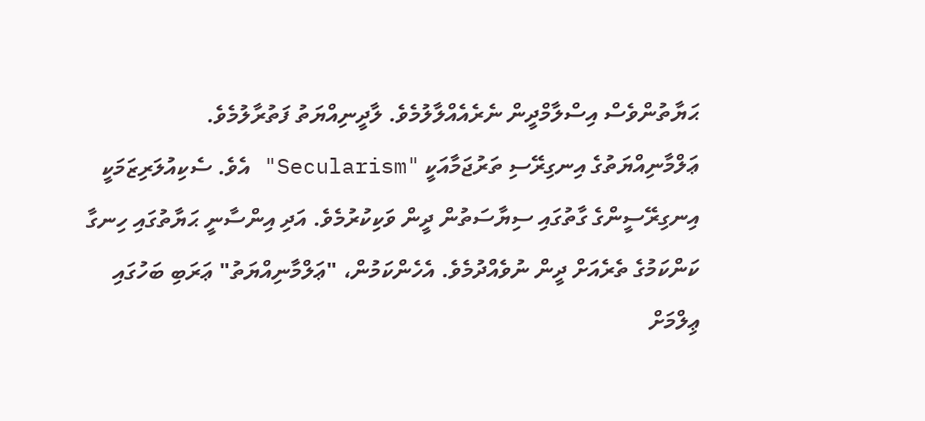ޙަޔާތުންވެސް އިސްލާމްދީން ނެރެއެއްލާލުމެވެ. ލާދީނިއްޔަތު ފަތުރާލުމެވެ.
ޢަލްމާނިއްޔަތުގެ އިނގިރޭސި ތަރުޖަމާއަކީ "Secularism" އެވެ. ސެކިއުލަރިޒަމަކީ އިނގިރޭސީންގެ ގާތުގައި ސިޔާސަތުން ދީން ވަކިކުރުމެވެ. އަދި އިންސާނީ ޙަޔާތުގައި ހިނގާ ކަންކަމުގެ ތެރެއަށް ދީން ނުވެއްދުމެވެ. އެހެންކަމުން، "ޢަލްމާނިއްޔަތު" ޢަރަބި ބަހުގައި ޢިލްމަށް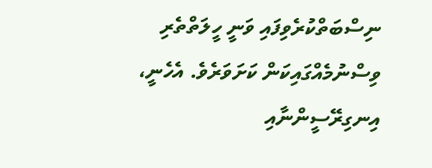ނިސްބަތްކުރެވިފައި ވަނީ ހީލަތްތެރި ވިސްނުމެއްގައިކަން ކަށަވަރެވެ. އެހެނީ، އިނގިރޭސީންނާއި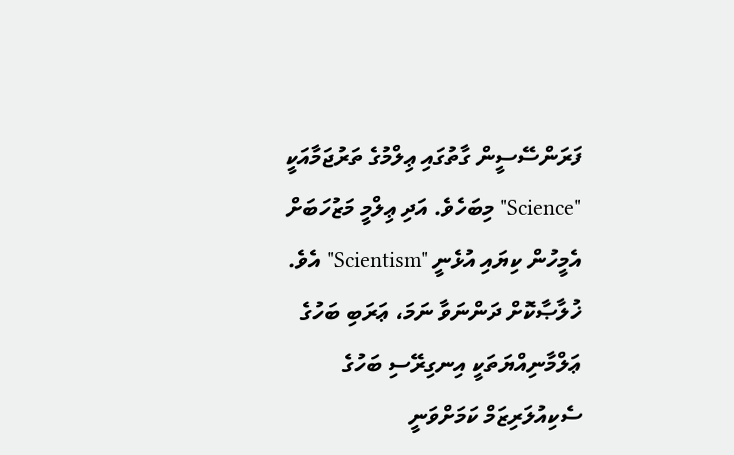ފަރަންސޭސީން ގާތުގައި ޢިލްމުގެ ތަރުޖަމާއަކީ "Science" މިބަހެވެ. އަދި ޢިލްމީ މަޒުހަބަށް އެމީހުން ކިޔައި އުޅެނީ "Scientism" އެވެ.
ޚުލާޞާކޮށް ދަންނަވާ ނަމަ، ޢަރަބި ބަހުގެ ޢަލްމާނިއްޔަތަކީ އިނގިރޭސި ބަހުގެ ސެކިއުލަރިޒަމް ކަމަށްވަނީ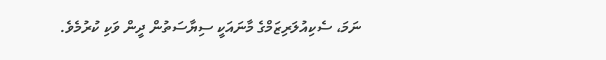ނަމަ، ސެކިއުލަރިޒަމްގެ މާނައަކީ ސިޔާސަތުން ދީން ވަކި ކުރުމެވެ.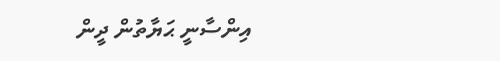އިންސާނީ ޙަޔާތުން ދީން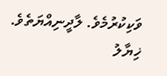ވަކިކުރުމެވެ. ލާދީނިއްޔަތެވެ.
ޚިޔާލު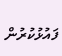ފައުޅުކުރުން